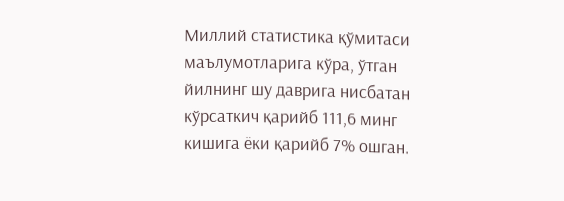Миллий статистика қўмитаси маълумотларига кўра, ўтган йилнинг шу даврига нисбатан кўрсаткич қарийб 111,6 минг кишига ёки қарийб 7% ошган.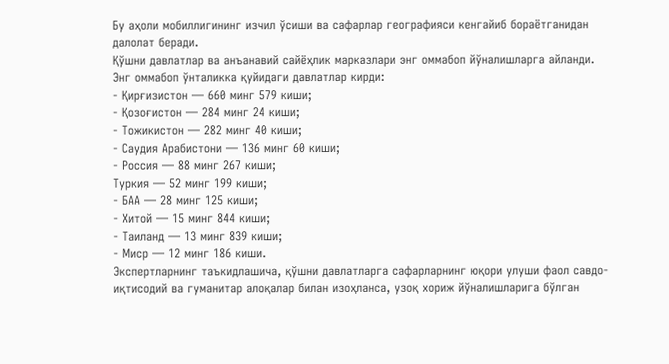Бу аҳоли мобиллигининг изчил ўсиши ва сафарлар географияси кенгайиб бораётганидан далолат беради.
Қўшни давлатлар ва анъанавий сайёҳлик марказлари энг оммабоп йўналишларга айланди. Энг оммабоп ўнталикка қуйидаги давлатлар кирди:
- Қирғизистон — 660 минг 579 киши;
- Қозоғистон — 284 минг 24 киши;
- Тожикистон — 282 минг 40 киши;
- Саудия Арабистони — 136 минг 60 киши;
- Россия — 88 минг 267 киши;
Туркия — 52 минг 199 киши;
- БАА — 28 минг 125 киши;
- Хитой — 15 минг 844 киши;
- Таиланд — 13 минг 839 киши;
- Миср — 12 минг 186 киши.
Экспертларнинг таъкидлашича, қўшни давлатларга сафарларнинг юқори улуши фаол савдо-иқтисодий ва гуманитар алоқалар билан изоҳланса, узоқ хориж йўналишларига бўлган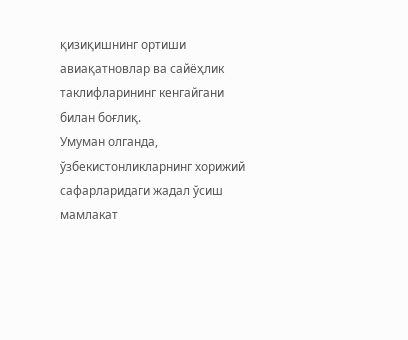қизиқишнинг ортиши авиақатновлар ва сайёҳлик таклифларининг кенгайгани билан боғлиқ.
Умуман олганда, ўзбекистонликларнинг хорижий сафарларидаги жадал ўсиш мамлакат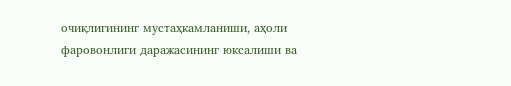очиқлигининг мустаҳкамланиши, аҳоли фаровонлиги даражасининг юксалиши ва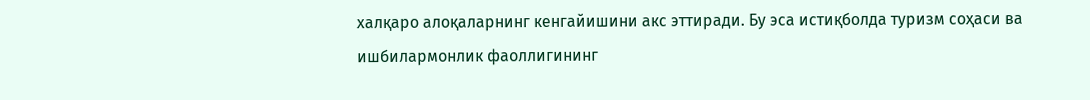халқаро алоқаларнинг кенгайишини акс эттиради. Бу эса истиқболда туризм соҳаси ва ишбилармонлик фаоллигининг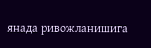янада ривожланишига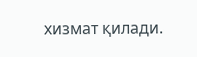хизмат қилади.